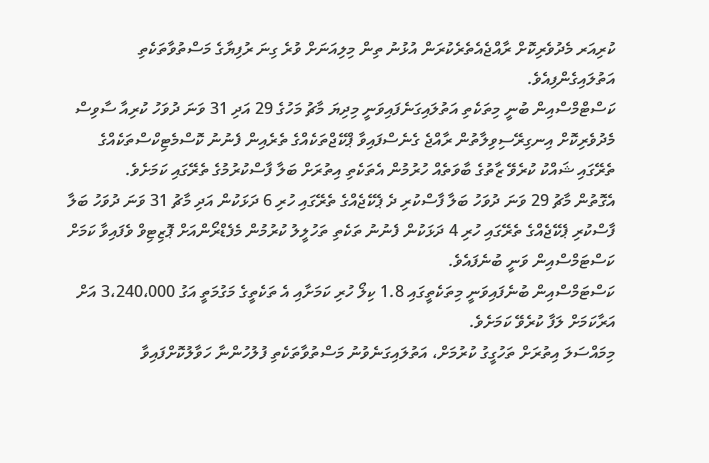ކުރިއަރ މެދުވެރިކޮށް ރާއްޖެއެތެރެކުރަން އުޅުނު ތިން މިލިއަނަށް ވުރެ ގިނަ ރުފިޔާގެ މަސްތުވާތަކެތި އަތުލައިގެންފިއެވެ.
ކަސްޓްމްސްއިން ބުނީ މިތަކެތި އަތުލައިގަނެފައިވަނީ މިދިޔަ މާޗު މަހުގެ 29 އަދި 31 ވަނަ ދުވަހު ކުރިއާ ސާވިސް މެދުވެރިކޮށް އިނގިރޭސިވިލާތުން ރާއްޖެ ގެނެސްފައިވާ ޕްކޭޖްތަކެއްގެ ތެރެއިން ފެނުނު ކޮސްމެޓިކްސްތަކެއްގެ ތެރޭގައި ޝައްކު ކުރެވޭ ޒާތުގެ ބާވަތެއް ހުރުމުން އެތަކެތި އިތުރަށް ބަލާ ފާސްކުރުމުގެ ތެރޭގައި ކަމަށެވެ.
އެގޮތުން މާޗު 29 ވަނަ ދުވަހު ބަލާ ފާސްކުރި ދެ ޕެކޭޖެއްގެ ތެރޭގައި ހުރި 6 ދަޅަކުން އަދި މާޗު 31 ވަނަ ދުވަހު ބަލާ ފާސްކުރި ޕެކޭޖެއްގެ ތެރޭގައި ހުރި 4 ދަޅަކުން ފެނުނު ތަކެތި ތަހުލީލު ކުރުމުން މެފެޑްރޯންއަށް ޕޮޒިޓިވް ވެފައިވާ ކަމަށް ކަސްޓަމްސްއިން ވަނީ ބުނެފައެވެ.
ކަސްޓަމްސްއިން ބުނެފައިވަނީ މިތަކެތީގައި 1.8 ކިލޯ ހުރި ކަމަށާއި އެ ތަކެތީގެ މަގުމަތީ އަގު 3،240،000 އަށް އަރާކަމަށް ލަފާ ކުރެވޭ ކަމަށެވެ.
މިމައްސަލަ އިތުރަށް ތަހުގީގު ކުރުމަށް، އަތުލައިގަނެވުނު މަސްތުވާތަކެތި ފުލުހުންނާ ހަވާލުކޮށްފައިވާ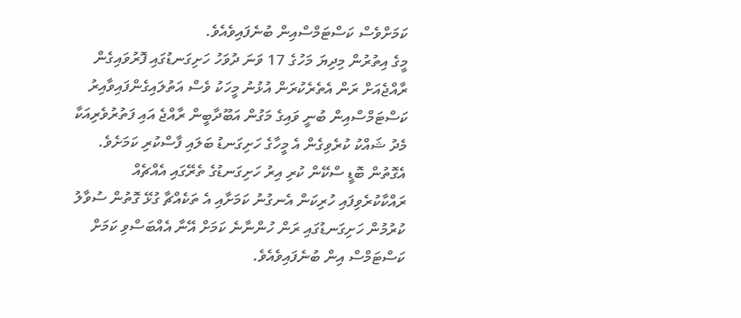ކަމަށްވެސް ކަސްޓަމްސްއިން ބުނެފައިވެއެވެ.
މީގެ އިތުރުން މިދިޔަ މަހުގެ 17 ވަނަ ދުވަހު ހަށިގަނޑުގައި ފޮރުވައިގެން ރާއްޖެއަށް ރަން އެތެރެކުރަން އުޅުނު މީހަކު ވެސް އަތުލައިގެންފައިވާއިރު ކަސްޓަމްސްއިން ބުނީ ވައިގެ މަގުން އަބޫދާބީން ރާއްޖެ އައި ފަތުރުވެރިއަކާ މެދު ޝައްކު ކުރެވިގެން އެ މީހާގެ ހަށިގަނޑު ބަލައި ފާސްކުރި ކަމަށެވެ.
އެގޮތުން ބޮޑީ ސްކޭން ކުރި އިރު ހަށިގަނޑުގެ ތެރޭގައި އެއްޗެއް ރައްކާކުރެވިފައި ހުރިކަން އެނގުނު ކަމަށާއި އެ ތަކެއްޗާ ގުޅޭ ގޮތުން ސުވާލު ކުރުމުން ހަށިގަނޑުގައި ރަން ހުންނާނެ ކަމަށް އޭނާ އެއްބަސްވި ކަމަށް ކަސްޓަމްސް އިން ބުނެފައިވެއެވެ.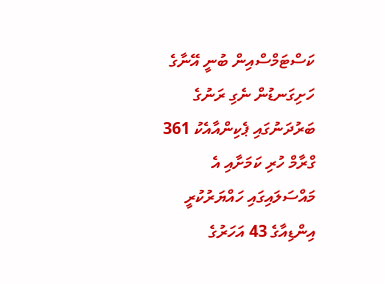ކަސްޓަމްސްއިން ބުނީ އޭނާގެ ހަށިގަނޑުން ނެގި ރަނުގެ ބަރުދަނުގައި ޕެކިންއާއެކު 361 ގްރާމް ހުރި ކަމަށާއި އެ މައްސަލައިގައި ހައްޔަރުކުރީ އިންޑިއާގެ 43 އަހަރުގެ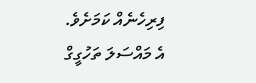ފިރިހެނެއް ކަމަށެވެ.
އެ މައްސަލަ ތަހުގީގް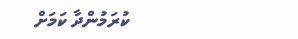ކުރަމުންދާ ކަމަށް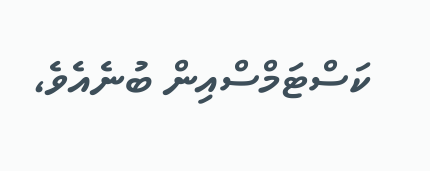ކަސްޓަމްސްއިން ބުނެއެވެ،